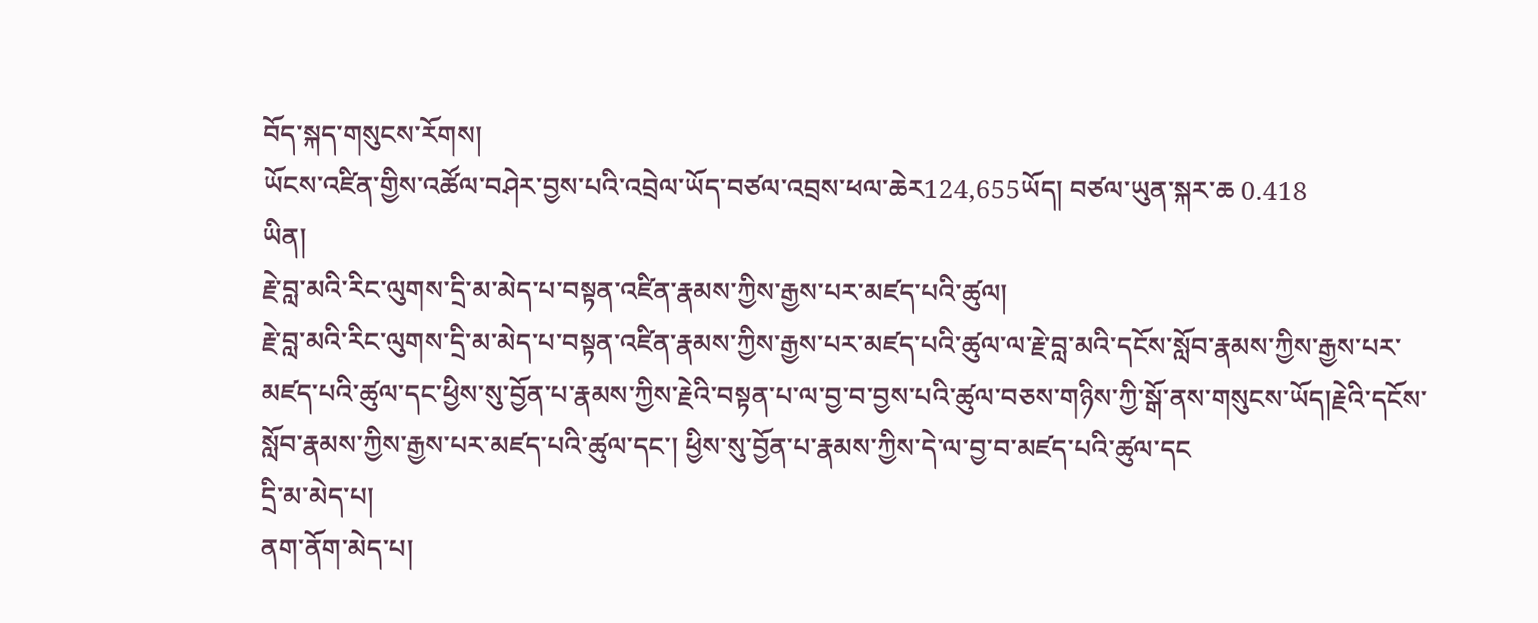བོད་སྐད་གསུངས་རོགས།
ཡོངས་འཛིན་གྱིས་འཚོལ་བཤེར་བྱས་པའི་འབྲེལ་ཡོད་བཙལ་འབྲས་ཕལ་ཆེར124,655ཡོད། བཙལ་ཡུན་སྐར་ཆ 0.418
ཡིན།
རྗེ་བླ་མའི་རིང་ལུགས་དྲི་མ་མེད་པ་བསྟན་འཛིན་རྣམས་ཀྱིས་རྒྱས་པར་མཛད་པའི་ཚུལ།
རྗེ་བླ་མའི་རིང་ལུགས་དྲི་མ་མེད་པ་བསྟན་འཛིན་རྣམས་ཀྱིས་རྒྱས་པར་མཛད་པའི་ཚུལ་ལ་རྗེ་བླ་མའི་དངོས་སློབ་རྣམས་ཀྱིས་རྒྱས་པར་མཛད་པའི་ཚུལ་དང་ཕྱིས་སུ་བྱོན་པ་རྣམས་ཀྱིས་རྗེའི་བསྟན་པ་ལ་བྱ་བ་བྱས་པའི་ཚུལ་བཅས་གཉིས་ཀྱི་སྒོ་ནས་གསུངས་ཡོད།རྗེའི་དངོས་སློབ་རྣམས་ཀྱིས་རྒྱས་པར་མཛད་པའི་ཚུལ་དང་། ཕྱིས་སུ་བྱོན་པ་རྣམས་ཀྱིས་དེ་ལ་བྱ་བ་མཛད་པའི་ཚུལ་དང
དྲི་མ་མེད་པ།
ནག་ནོག་མེད་པ།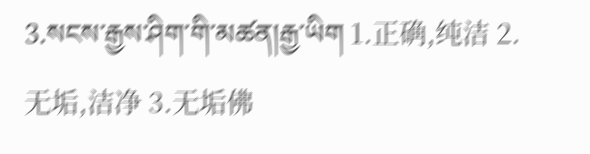3.སངས་རྒྱས་ཤིག་གི་མཚན།རྒྱ་ཡིག 1.正确,纯洁 2.无垢,洁净 3.无垢佛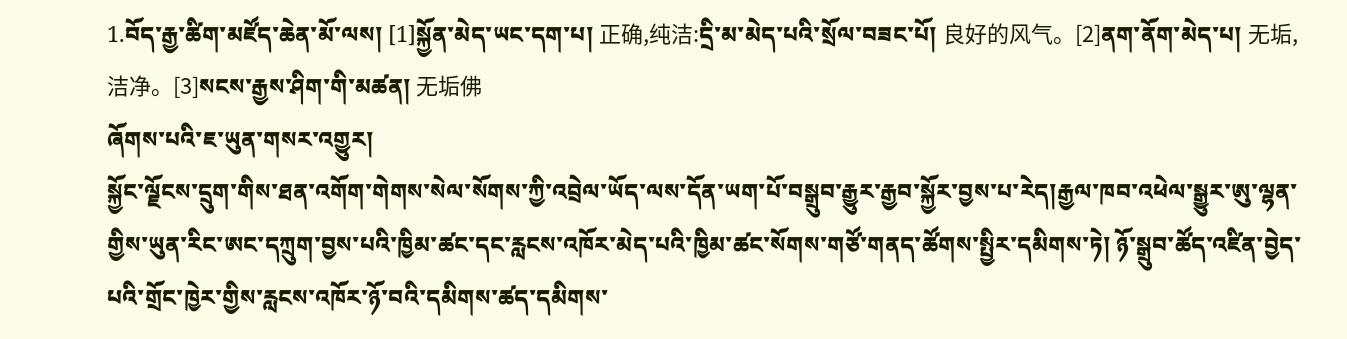1.བོད་རྒྱ་ཚིག་མཛོད་ཆེན་མོ་ལས། [1]སྐྱོན་མེད་ཡང་དག་པ། 正确,纯洁:དྲི་མ་མེད་པའི་སྲོལ་བཟང་པོ། 良好的风气。[2]ནག་ནོག་མེད་པ། 无垢,洁净。[3]སངས་རྒྱས་ཤིག་གི་མཚན། 无垢佛
ཞོགས་པའི་ཇ་ཡུན་གསར་འགྱུར།
སྐྱོང་ལྗོངས་དྲུག་གིས་ཐན་འགོག་གེགས་སེལ་སོགས་ཀྱི་འབྲེལ་ཡོད་ལས་དོན་ཡག་པོ་བསྒྲུབ་རྒྱུར་རྒྱབ་སྐྱོར་བྱས་པ་རེད།རྒྱལ་ཁབ་འཕེལ་སྒྱུར་ཨུ་ལྷན་གྱིས་ཡུན་རིང་ཨང་དཀྲུག་བྱས་པའི་ཁྱིམ་ཚང་དང་རླངས་འཁོར་མེད་པའི་ཁྱིམ་ཚང་སོགས་གཙོ་གནད་ཚོགས་སྤྱིར་དམིགས་ཏེ། ཉོ་སྒྲུབ་ཚོད་འཛིན་བྱེད་པའི་གྲོང་ཁྱེར་གྱིས་རླངས་འཁོར་ཉོ་བའི་དམིགས་ཚད་དམིགས་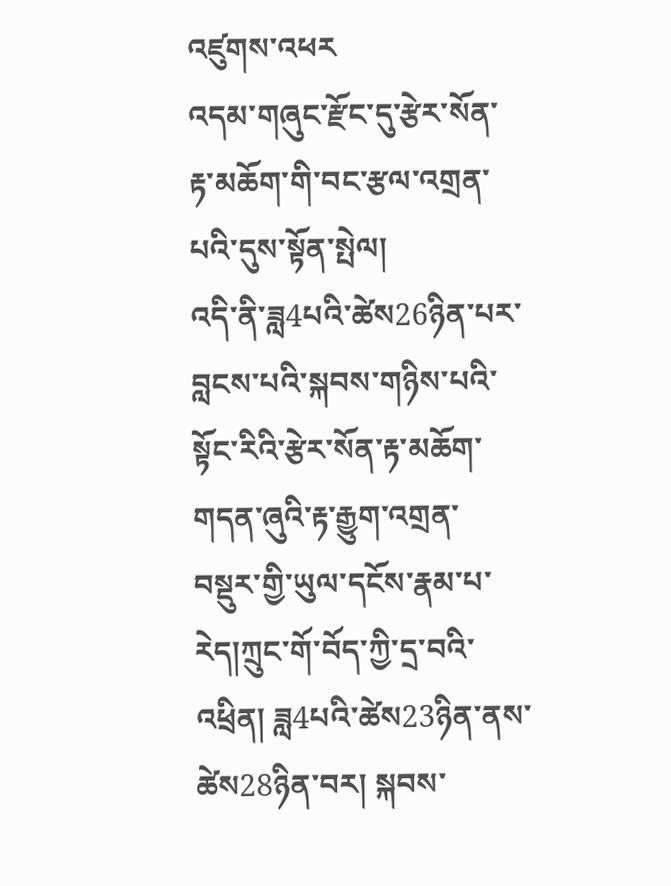འཛུགས་འཕར
འདམ་གཞུང་རྫོང་དུ་རྩེར་སོན་རྟ་མཆོག་གི་བང་རྩལ་འགྲན་པའི་དུས་སྟོན་སྤེལ།
འདི་ནི་ཟླ4པའི་ཚེས26ཉིན་པར་བླངས་པའི་སྐབས་གཉིས་པའི་སྟོང་རིའི་རྩེར་སོན་རྟ་མཆོག་གདན་ཞུའི་རྟ་རྒྱུག་འགྲན་བསྡུར་གྱི་ཡུལ་དངོས་རྣམ་པ་རེད།ཀྲུང་གོ་བོད་ཀྱི་དྲ་བའི་འཕྲིན། ཟླ4པའི་ཚེས23ཉིན་ནས་ཚེས28ཉིན་བར། སྐབས་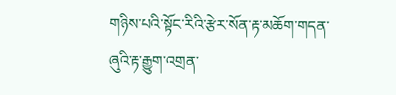གཉིས་པའི་སྟོང་རིའི་རྩེར་སོན་རྟ་མཆོག་གདན་ཞུའི་རྟ་རྒྱུག་འགྲན་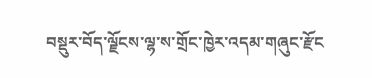བསྡུར་བོད་ལྗོངས་ལྷ་ས་གྲོང་ཁྱེར་འདམ་གཞུང་རྫོང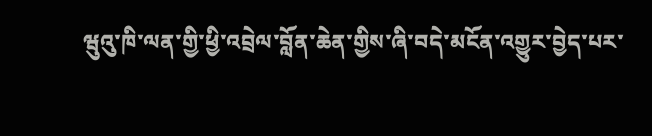ཝུའུ་ཁི་ལན་གྱི་ཕྱི་འབྲེལ་བློན་ཆེན་གྱིས་ཞི་བདེ་མངོན་འགྱུར་བྱེད་པར་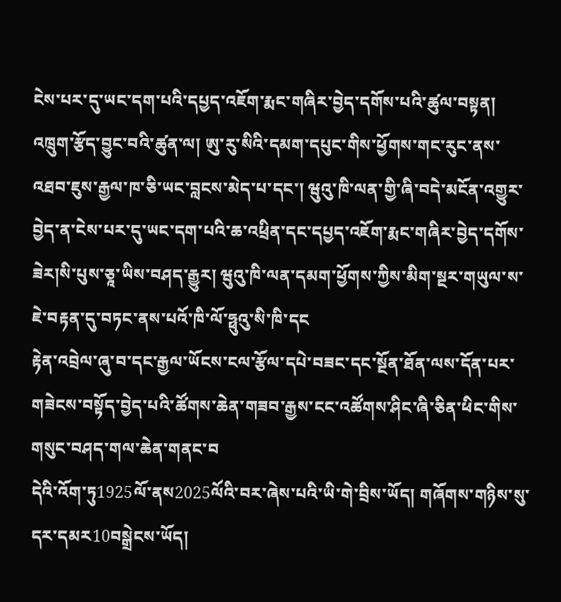ངེས་པར་དུ་ཡང་དག་པའི་དཔྱད་འཇོག་རྨང་གཞིར་བྱེད་དགོས་པའི་ཚུལ་བསྟན།
འཁྲུག་རྩོད་བྱུང་བའི་ཚུན་ལ། ཨུ་རུ་སིའི་དམག་དཔུང་གིས་ཕྱོགས་གང་རུང་ནས་འཐབ་ཇུས་རྒྱལ་ཁ་ཅི་ཡང་བླངས་མེད་པ་དང་། ཝུའུ་ཁི་ལན་གྱི་ཞི་བདེ་མངོན་འགྱུར་བྱེད་ན་ངེས་པར་དུ་ཡང་དག་པའི་ཆ་འཕྲིན་དང་དཔྱད་འཇོག་རྨང་གཞིར་བྱེད་དགོས་ཟེར།སི་པུས་ཅཱ་ཡིས་བཤད་རྒྱུར། ཝུའུ་ཁི་ལན་དམག་ཕྱོགས་ཀྱིས་མིག་སྔར་གཡུལ་ས་ཇེ་བརྟན་དུ་བཏང་ནས་པའོ་ཁི་ལོ་ཧྥུའུ་སི་ཁི་དང
རྟེན་འབྲེལ་ཞུ་བ་དང་རྒྱལ་ཡོངས་ངལ་རྩོལ་དཔེ་བཟང་དང་སྔོན་ཐོན་ལས་དོན་པར་གཟེངས་བསྟོད་བྱེད་པའི་ཚོགས་ཆེན་གཟབ་རྒྱས་ངང་འཚོགས་ཤིང་ཞི་ཅིན་ཕིང་གིས་གསུང་བཤད་གལ་ཆེན་གནང་བ
དེའི་འོག་ཏུ1925ལོ་ནས2025ལོའི་བར་ཞེས་པའི་ཡི་གེ་བྲིས་ཡོད། གཞོགས་གཉིས་སུ་དར་དམར10བསྒྲེངས་ཡོད།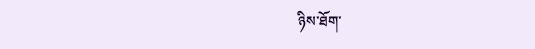ཉིས་ཐོག་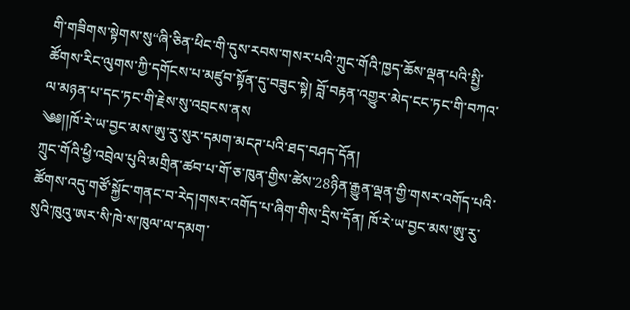གི་གཟིགས་སྟེགས་སུ“ཞི་ཅིན་ཕིང་གི་དུས་རབས་གསར་པའི་ཀྲུང་གོའི་ཁྱད་ཆོས་ལྡན་པའི་སྤྱི་ཚོགས་རིང་ལུགས་ཀྱི་དགོངས་པ་མཛུབ་སྟོན་དུ་བཟུང་སྟེ། བློ་བརྟན་འགྱུར་མེད་ངང་ཏང་གི་བཀའ་ལ་མཉན་པ་དང་ཏང་གི་རྗེས་སུ་འབྲངས་ནས
༄༅།།ཁོ་རེ་ཡ་བྱང་མས་ཨུ་རུ་སུར་དམག་མངཊ་པའི་ཐད་བཤད་དོན།
ཀྲུང་གོའི་ཕྱི་འབྲེལ་པུའི་མགྲིན་ཚབ་པ་གོ་ཅ་ཁུན་གྱིས་ཚེས་28ཉིན་རྒྱུན་ལྡན་གྱི་གསར་འགོད་པའི་ཚོགས་འདུ་གཙོ་སྐྱོང་གནང་བ་རེད།གསར་འགོད་པ་ཞིག་གིས་དྲིས་དོན། ཁོ་རེ་ཡ་བྱང་མས་ཨུ་རུ་སུའི་ཁུའུ་ཨར་སི་ཁེ་ས་ཁུལ་ལ་དམག་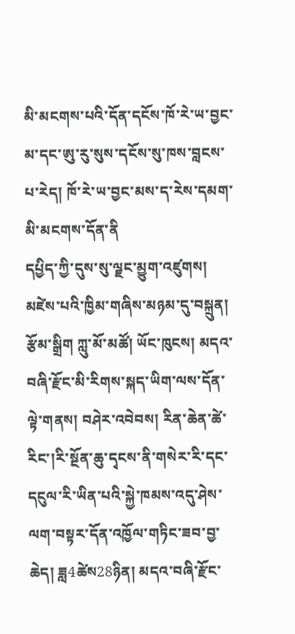མི་མངགས་པའི་དོན་དངོས་ཁོ་རེ་ཡ་བྱང་མ་དང་ཨུ་རུ་སུས་དངོས་སུ་ཁས་བླངས་པ་རེད། ཁོ་རེ་ཡ་བྱང་མས་ད་རེས་དམག་མི་མངགས་དོན་ནི
དཔྱིད་ཀྱི་དུས་སུ་ལྗང་མྱུག་འཛུགས། མཛེས་པའི་ཁྱིམ་གཞིས་མཉམ་དུ་བསྐྲུན།
རྩོམ་སྒྲིག ཀླུ་མོ་མཚོ། ཡོང་ཁུངས། མདའ་བཞི་རྫོང་མི་རིགས་སྐད་ཡིག་ལས་དོན་ལྟེ་གནས། བཤེར་འབེབས། རིན་ཆེན་ཚེ་རིང་།རི་སྔོན་ཆུ་དྭངས་ནི་གསེར་རི་དང་དངུལ་རི་ཡིན་པའི་སྐྱེ་ཁམས་འདུ་ཤེས་ལག་བསྟར་དོན་འཁྱོལ་གཏིང་ཟབ་བྱ་ཆེད། ཟླ4ཚེས28ཉིན། མདའ་བཞི་རྫོང་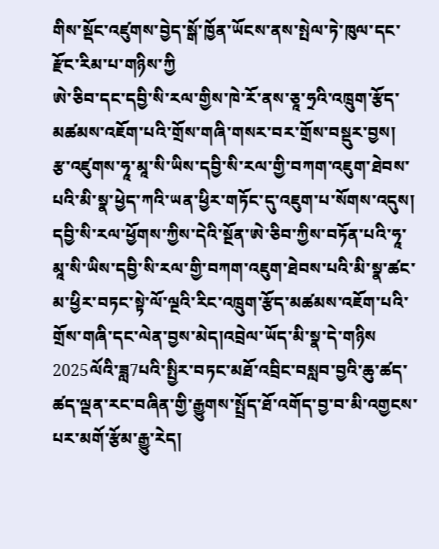གིས་སྡོང་འཛུགས་བྱེད་སྒོ་ཁྱོན་ཡོངས་ནས་སྤེལ་ཏེ་ཁུལ་དང་རྫོང་རིམ་པ་གཉིས་ཀྱི
ཨེ་ཅིབ་དང་དབྱི་སི་རལ་གྱིས་ཁེ་རོ་ནས་ཅཱ་ཧྲའི་འཁྲུག་རྩོད་མཚམས་འཇོག་པའི་གྲོས་གཞི་གསར་བར་གྲོས་བསྡུར་བྱས།
རྩ་འཛུགས་ཧཱ་མཱ་སི་ཡིས་དབྱི་སི་རལ་གྱི་བཀག་འཇུག་ཐེབས་པའི་མི་སྣ་ཕྱེད་ཀའི་ཡན་ཕྱིར་གཏོང་དུ་འཇུག་པ་སོགས་འདུས། དབྱི་སི་རལ་ཕྱོགས་ཀྱིས་དེའི་སྔོན་ཨེ་ཅིབ་ཀྱིས་བཏོན་པའི་ཧཱ་མཱ་སི་ཡིས་དབྱི་སི་རལ་གྱི་བཀག་འཇུག་ཐེབས་པའི་མི་སྣ་ཚང་མ་ཕྱིར་བཏང་སྟེ་ལོ་ལྔའི་རིང་འཁྲུག་རྩོད་མཚམས་འཇོག་པའི་གྲོས་གཞི་དང་ལེན་བྱས་མེད།འབྲེལ་ཡོད་མི་སྣ་དེ་གཉིས
2025ལོའི་ཟླ7པའི་སྤྱིར་བཏང་མཐོ་འབྲིང་བསླབ་བྱའི་ཆུ་ཚད་ཚད་ལྡན་རང་བཞིན་གྱི་རྒྱུགས་སྤྲོད་ཐོ་འགོད་བྱ་བ་མི་འགྱངས་པར་མགོ་རྩོམ་རྒྱུ་རེད།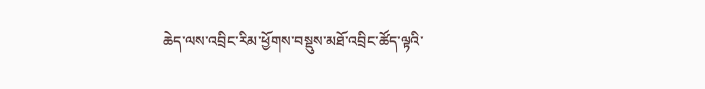ཆེད་ལས་འབྲིང་རིམ་ཕྱོགས་བསྡུས་མཐོ་འབྲིང་ཚོད་ལྟའི་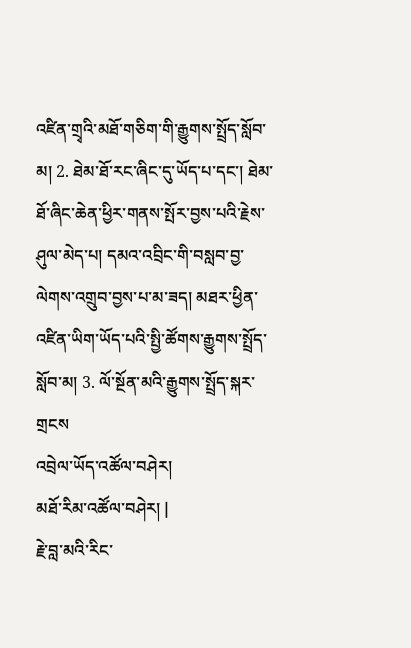འཛིན་གྲྭའི་མཐོ་གཅིག་གི་རྒྱུགས་སྤྲོད་སློབ་མ། 2. ཐེམ་ཐོ་རང་ཞིང་དུ་ཡོད་པ་དང་། ཐེམ་ཐོ་ཞིང་ཆེན་ཕྱིར་གནས་སྤོར་བྱས་པའི་རྗེས་ཤུལ་མེད་པ། དམའ་འབྲིང་གི་བསླབ་བྱ་ལེགས་འགྲུབ་བྱས་པ་མ་ཟད། མཐར་ཕྱིན་འཛིན་ཡིག་ཡོད་པའི་སྤྱི་ཚོགས་རྒྱུགས་སྤྲོད་སློབ་མ། 3. ལོ་སྔོན་མའི་རྒྱུགས་སྤྲོད་སྐར་གྲངས
འབྲེལ་ཡོད་འཚོལ་བཤེར།
མཐོ་རིམ་འཚོལ་བཤེར། |
རྗེ་བླ་མའི་རིང་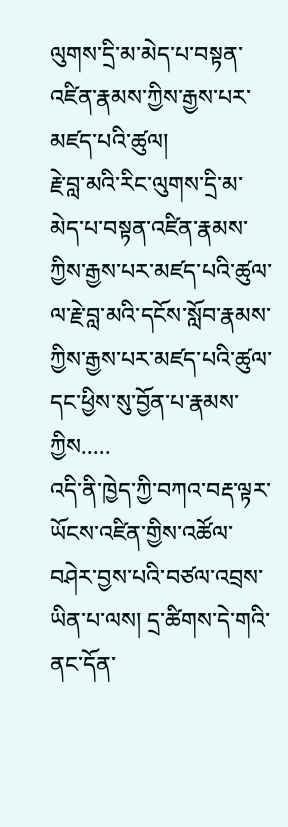ལུགས་དྲི་མ་མེད་པ་བསྟན་འཛིན་རྣམས་ཀྱིས་རྒྱས་པར་མཛད་པའི་ཚུལ།
རྗེ་བླ་མའི་རིང་ལུགས་དྲི་མ་མེད་པ་བསྟན་འཛིན་རྣམས་ཀྱིས་རྒྱས་པར་མཛད་པའི་ཚུལ་ལ་རྗེ་བླ་མའི་དངོས་སློབ་རྣམས་ཀྱིས་རྒྱས་པར་མཛད་པའི་ཚུལ་དང་ཕྱིས་སུ་བྱོན་པ་རྣམས་ཀྱིས.....
འདི་ནི་ཁྱེད་ཀྱི་བཀའ་བརྡ་ལྟར་ཡོངས་འཛིན་གྱིས་འཚོལ་བཤེར་བྱས་པའི་བཙལ་འབྲས་ཡིན་པ་ལས། དྲ་ཚིགས་དེ་གའི་ནང་དོན་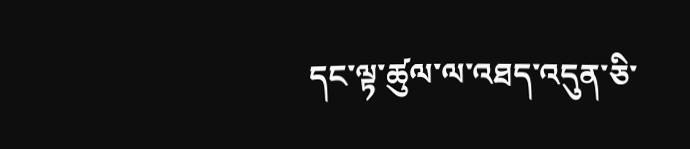དང་ལྟ་ཚུལ་ལ་འཐད་འདུན་ཅི་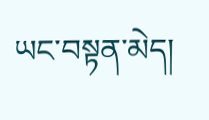ཡང་བསྟན་མེད།